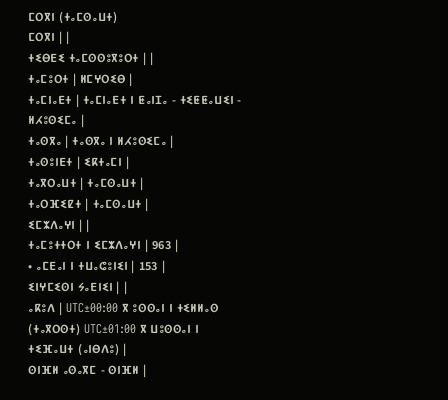ⵎⵔⴳⵏ (ⵜⴰⵎⵙⴰⵡⵜ)
ⵎⵔⴳⵏ | |
ⵜⵉⴱⴹⵉ ⵜⴰⵎⵙⵙⵓⴳⵓⵔⵜ | |
ⵜⴰⵎⵓⵔⵜ | ⵍⵎⵖⵔⵉⴱ |
ⵜⴰⵎⵏⴰⴹⵜ | ⵜⴰⵎⵏⴰⴹⵜ ⵏ ⵟⴰⵏⵊⴰ - ⵜⵉⵟⵟⴰⵡⵉⵏ - ⵍⵃⵓⵙⵉⵎⴰ |
ⵜⴰⵙⴳⴰ | ⵜⴰⵙⴳⴰ ⵏ ⵍⵃⵓⵙⵉⵎⴰ |
ⵜⴰⵙⵓⵏⴹⵜ | ⵉⴽⵜⴰⵎⵏ |
ⵜⴰⴳⵔⴰⵡⵜ | ⵜⴰⵎⵙⴰⵡⵜ |
ⵜⴰⵔⴼⵉⵇⵜ | ⵜⴰⵎⵙⴰⵡⵜ |
ⵉⵎⵣⴷⴰⵖⵏ | |
ⵜⴰⵎⵓⵜⵜⵔⵜ ⵏ ⵉⵎⵣⴷⴰⵖⵏ | 963 |
• ⴰⵎⴹⴰⵏ ⵏ ⵜⵡⴰⵛⵓⵏⵉⵏ | 153 |
ⵉⵏⵖⵎⵉⵙⵏ ⵢⴰⴹⵏⵉⵏ | |
ⴰⴽⵓⴷ | UTC±00:00 ⴳ ⵓⵙⵙⴰⵏ ⵏ ⵜⵉⵍⵍⴰⵙ (ⵜⴰⴳⵔⵙⵜ) UTC±01:00 ⴳ ⵡⵓⵙⵙⴰⵏ ⵏ ⵜⵉⴼⴰⵡⵜ (ⴰⵏⴱⴷⵓ) |
ⵙⵏⴼⵍ ⴰⵙⴰⴳⵎ - ⵙⵏⴼⵍ |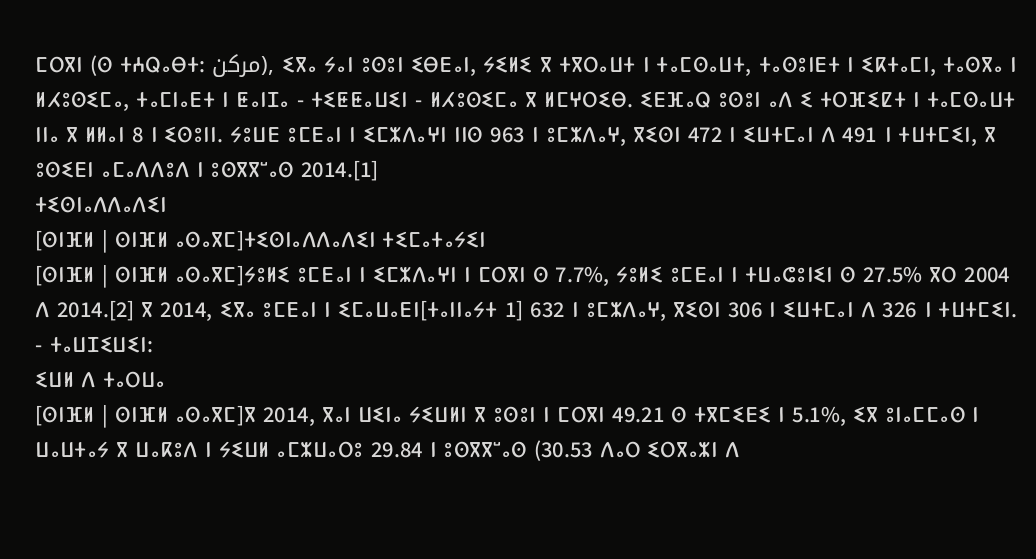ⵎⵔⴳⵏ (ⵙ ⵜⵄⵕⴰⴱⵜ: مركن), ⵉⴳⴰ ⵢⴰⵏ ⵓⵙⵓⵏ ⵉⴱⴹⴰⵏ, ⵢⵉⵍⵉ ⴳ ⵜⴳⵔⴰⵡⵜ ⵏ ⵜⴰⵎⵙⴰⵡⵜ, ⵜⴰⵙⵓⵏⴹⵜ ⵏ ⵉⴽⵜⴰⵎⵏ, ⵜⴰⵙⴳⴰ ⵏ ⵍⵃⵓⵙⵉⵎⴰ, ⵜⴰⵎⵏⴰⴹⵜ ⵏ ⵟⴰⵏⵊⴰ - ⵜⵉⵟⵟⴰⵡⵉⵏ - ⵍⵃⵓⵙⵉⵎⴰ ⴳ ⵍⵎⵖⵔⵉⴱ. ⵉⴹⴼⴰⵕ ⵓⵙⵓⵏ ⴰⴷ ⵉ ⵜⵔⴼⵉⵇⵜ ⵏ ⵜⴰⵎⵙⴰⵡⵜ ⵏⵏⴰ ⴳ ⵍⵍⴰⵏ 8 ⵏ ⵉⵙⵓⵏⵏ. ⵢⵓⵡⴹ ⵓⵎⴹⴰⵏ ⵏ ⵉⵎⵣⴷⴰⵖⵏ ⵏⵏⵙ 963 ⵏ ⵓⵎⵣⴷⴰⵖ, ⴳⵉⵙⵏ 472 ⵏ ⵉⵡⵜⵎⴰⵏ ⴷ 491 ⵏ ⵜⵡⵜⵎⵉⵏ, ⴳ ⵓⵙⵉⴹⵏ ⴰⵎⴰⴷⴷⵓⴷ ⵏ ⵓⵙⴳⴳⵯⴰⵙ 2014.[1]
ⵜⵉⵙⵏⴰⴷⴷⴰⴷⵉⵏ
[ⵙⵏⴼⵍ | ⵙⵏⴼⵍ ⴰⵙⴰⴳⵎ]ⵜⵉⵙⵏⴰⴷⴷⴰⴷⵉⵏ ⵜⵉⵎⴰⵜⴰⵢⵉⵏ
[ⵙⵏⴼⵍ | ⵙⵏⴼⵍ ⴰⵙⴰⴳⵎ]ⵢⵓⵍⵉ ⵓⵎⴹⴰⵏ ⵏ ⵉⵎⵣⴷⴰⵖⵏ ⵏ ⵎⵔⴳⵏ ⵙ 7.7%, ⵢⵓⵍⵉ ⵓⵎⴹⴰⵏ ⵏ ⵜⵡⴰⵛⵓⵏⵉⵏ ⵙ 27.5% ⴳⵔ 2004 ⴷ 2014.[2] ⴳ 2014, ⵉⴳⴰ ⵓⵎⴹⴰⵏ ⵏ ⵉⵎⴰⵡⴰⴹⵏ[ⵜⴰⵏⵏⴰⵢⵜ 1] 632 ⵏ ⵓⵎⵣⴷⴰⵖ, ⴳⵉⵙⵏ 306 ⵏ ⵉⵡⵜⵎⴰⵏ ⴷ 326 ⵏ ⵜⵡⵜⵎⵉⵏ.
- ⵜⴰⵡⵊⵉⵡⵉⵏ:
ⵉⵡⵍ ⴷ ⵜⴰⵔⵡⴰ
[ⵙⵏⴼⵍ | ⵙⵏⴼⵍ ⴰⵙⴰⴳⵎ]ⴳ 2014, ⴳⴰⵏ ⵡⵉⵏⴰ ⵢⵉⵡⵍⵏ ⴳ ⵓⵙⵓⵏ ⵏ ⵎⵔⴳⵏ 49.21 ⵙ ⵜⴳⵎⵉⴹⵉ ⵏ 5.1%, ⵉⴳ ⵓⵏⴰⵎⵎⴰⵙ ⵏ ⵡⴰⵡⵜⴰⵢ ⴳ ⵡⴰⴽⵓⴷ ⵏ ⵢⵉⵡⵍ ⴰⵎⵣⵡⴰⵔⵓ 29.84 ⵏ ⵓⵙⴳⴳⵯⴰⵙ (30.53 ⴷⴰⵔ ⵉⵔⴳⴰⵣⵏ ⴷ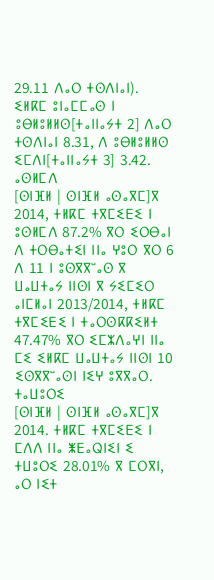29.11 ⴷⴰⵔ ⵜⵙⴷⵏⴰⵏ). ⵉⵍⴽⵎ ⵓⵏⴰⵎⵎⴰⵙ ⵏ ⵓⴱⵍⵓⵍⵍⵙ[ⵜⴰⵏⵏⴰⵢⵜ 2] ⴷⴰⵔ ⵜⵙⴷⵏⴰⵏ 8.31, ⴷ ⵓⴱⵍⵓⵍⵍⵙ ⵉⵎⴷⵏ[ⵜⴰⵏⵏⴰⵢⵜ 3] 3.42.
ⴰⵙⵍⵎⴷ
[ⵙⵏⴼⵍ | ⵙⵏⴼⵍ ⴰⵙⴰⴳⵎ]ⴳ 2014, ⵜⵍⴽⵎ ⵜⴳⵎⵉⴹⵉ ⵏ ⵓⵙⵍⵎⴷ 87.2% ⴳⵔ ⵉⵔⴱⴰⵏ ⴷ ⵜⵔⴱⴰⵜⵉⵏ ⵏⵏⴰ ⵖⵓⵔ ⴳⵔ 6 ⴷ 11 ⵏ ⵓⵙⴳⴳⵯⴰⵙ ⴳ ⵡⴰⵡⵜⴰⵢ ⵏⵏⵙⵏ ⴳ ⵢⵉⵎⵉⵔ ⴰⵏⵎⵍⴰⵏ 2013/2014, ⵜⵍⴽⵎ ⵜⴳⵎⵉⴹⵉ ⵏ ⵜⴰⵔⵙⴽⴽⵉⵍⵜ 47.47% ⴳⵔ ⵉⵎⵣⴷⴰⵖⵏ ⵏⵏⴰ ⵎⵉ ⵉⵍⴽⵎ ⵡⴰⵡⵜⴰⵢ ⵏⵏⵙⵏ 10 ⵉⵙⴳⴳⵯⴰⵙⵏ ⵏⵉⵖ ⵓⴳⴳⴰⵔ.
ⵜⴰⵡⵓⵔⵉ
[ⵙⵏⴼⵍ | ⵙⵏⴼⵍ ⴰⵙⴰⴳⵎ]ⴳ 2014. ⵜⵍⴽⵎ ⵜⴳⵎⵉⴹⵉ ⵏ ⵎⴷⴷ ⵏⵏⴰ ⵥⴹⴰⵕⵏⵉⵏ ⵉ ⵜⵡⵓⵔⵉ 28.01% ⴳ ⵎⵔⴳⵏ, ⴰⵔ ⵏⵉⵜ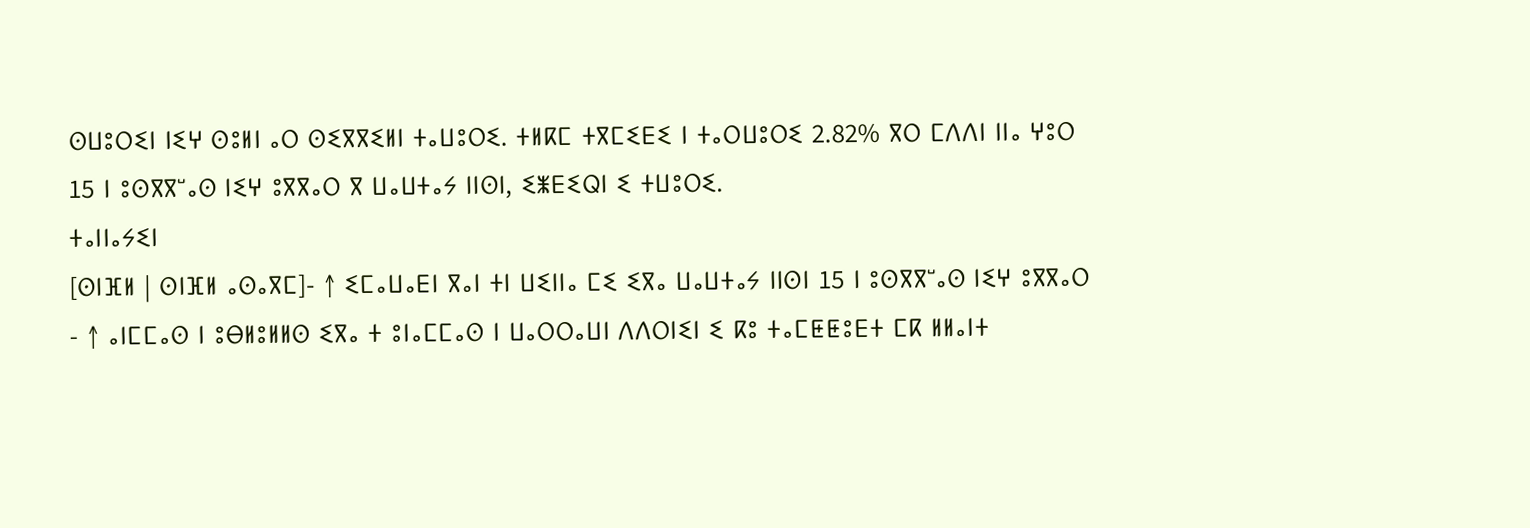ⵙⵡⵓⵔⵉⵏ ⵏⵉⵖ ⵙⵓⵍⵏ ⴰⵔ ⵙⵉⴳⴳⵉⵍⵏ ⵜⴰⵡⵓⵔⵉ. ⵜⵍⴽⵎ ⵜⴳⵎⵉⴹⵉ ⵏ ⵜⴰⵔⵡⵓⵔⵉ 2.82% ⴳⵔ ⵎⴷⴷⵏ ⵏⵏⴰ ⵖⵓⵔ 15 ⵏ ⵓⵙⴳⴳⵯⴰⵙ ⵏⵉⵖ ⵓⴳⴳⴰⵔ ⴳ ⵡⴰⵡⵜⴰⵢ ⵏⵏⵙⵏ, ⵉⵥⴹⵉⵕⵏ ⵉ ⵜⵡⵓⵔⵉ.
ⵜⴰⵏⵏⴰⵢⵉⵏ
[ⵙⵏⴼⵍ | ⵙⵏⴼⵍ ⴰⵙⴰⴳⵎ]- ↑ ⵉⵎⴰⵡⴰⴹⵏ ⴳⴰⵏ ⵜⵏ ⵡⵉⵏⵏⴰ ⵎⵉ ⵉⴳⴰ ⵡⴰⵡⵜⴰⵢ ⵏⵏⵙⵏ 15 ⵏ ⵓⵙⴳⴳⵯⴰⵙ ⵏⵉⵖ ⵓⴳⴳⴰⵔ
- ↑ ⴰⵏⵎⵎⴰⵙ ⵏ ⵓⴱⵍⵓⵍⵍⵙ ⵉⴳⴰ ⵜ ⵓⵏⴰⵎⵎⴰⵙ ⵏ ⵡⴰⵔⵔⴰⵡⵏ ⴷⴷⵔⵏⵉⵏ ⵉ ⴽⵓ ⵜⴰⵎⵟⵟⵓⴹⵜ ⵎⴽ ⵍⵍⴰⵏⵜ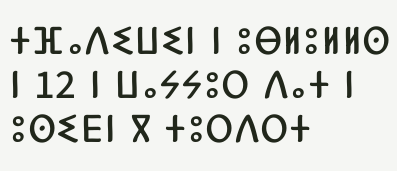ⵜⴼⴰⴷⵉⵡⵉⵏ ⵏ ⵓⴱⵍⵓⵍⵍⵙ ⵏ 12 ⵏ ⵡⴰⵢⵢⵓⵔ ⴷⴰⵜ ⵏ ⵓⵙⵉⴹⵏ ⴳ ⵜⵓⵔⴷⵔⵜ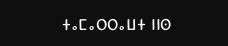ⵜⴰⵎⴰⵔⵔⴰⵡⵜ ⵏⵏⵙ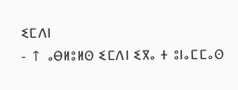ⵉⵎⴷⵏ
- ↑ ⴰⴱⵍⵓⵍⵙ ⵉⵎⴷⵏ ⵉⴳⴰ ⵜ ⵓⵏⴰⵎⵎⴰⵙ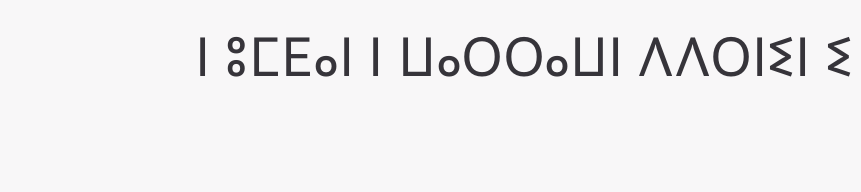ⵏ ⵓⵎⴹⴰⵏ ⵏ ⵡⴰⵔⵔⴰⵡⵏ ⴷⴷⵔⵏⵉⵏ ⵉ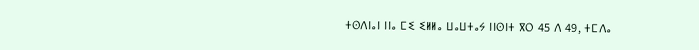ⵜⵙⴷⵏⴰⵏ ⵏⵏⴰ ⵎⵉ ⵉⵍⵍⴰ ⵡⴰⵡⵜⴰⵢ ⵏⵏⵙⵏⵜ ⴳⵔ 45 ⴷ 49, ⵜⵎⴷⴰ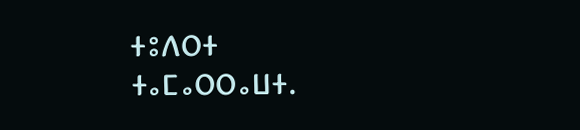ⵜⵓⴷⵔⵜ ⵜⴰⵎⴰⵔⵔⴰⵡⵜ.